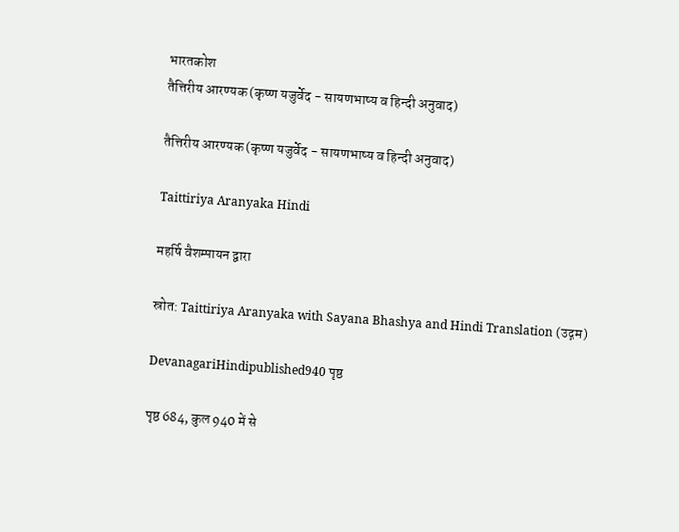भारतकोश
तैत्तिरीय आरण्यक (कृष्ण यजुर्वेद - सायणभाष्य व हिन्दी अनुवाद)

तैत्तिरीय आरण्यक (कृष्ण यजुर्वेद - सायणभाष्य व हिन्दी अनुवाद)

Taittiriya Aranyaka Hindi

महर्षि वैशम्पायन द्वारा

स्रोत: Taittiriya Aranyaka with Sayana Bhashya and Hindi Translation (उद्गम)

DevanagariHindipublished940 पृष्ठ

पृष्ठ 684, कुल 940 में से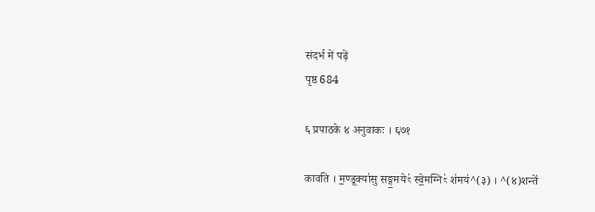संदर्भ में पढ़ें
पृष्ठ 684

६ प्रपाठके ४ अनुवाकः । ६७१

कावति । म॒ण्डूक्या॑सु सङ्ग॒मयेꣳ॑ स्वे॒मग्निꣳ॑ श॑मय॑^(३) । ^(४)शन्ते॑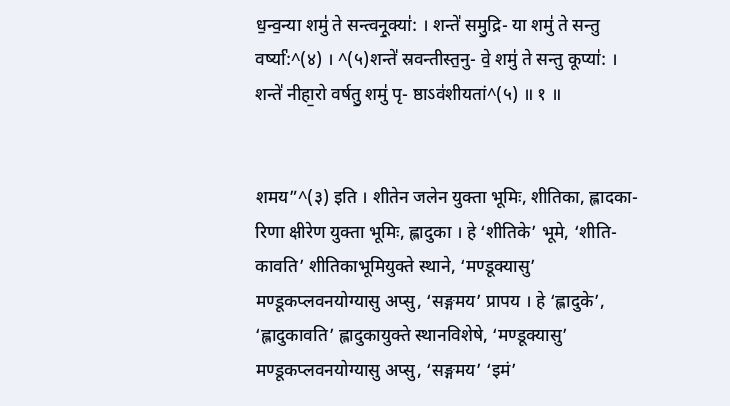ध॒न्व॒न्या शमु॑ ते सन्त्वनू॒क्या॑: । शन्ते॑ समु॒द्रि- या शमु॑ ते सन्तु वर्ष्या॑:^(४) । ^(५)शन्ते॑ स्रवन्तीस्त॒नु- वे॒ शमु॑ ते सन्तु कूप्या॑: । शन्ते॑ नीहा॒रो वर्षतु॒ शमु॑ पृ- ष्ठाऽव॑शीयतां^(५) ॥ १ ॥


शमय”^(३) इति । शीतेन जलेन युक्ता भूमिः, शीतिका, ह्लादका- रिणा क्षीरेण युक्ता भूमिः, ह्लादुका । हे ‘शीतिके’ भूमे, ‘शीति- कावति’ शीतिकाभूमियुक्ते स्थाने, ‘मण्डूक्यासु’ मण्डूकप्लवनयोग्यासु अप्सु, ‘सङ्गमय’ प्रापय । हे ‘ह्लादुके’, ‘ह्लादुकावति’ ह्लादुकायुक्ते स्थानविशेषे, ‘मण्डूक्यासु’ मण्डूकप्लवनयोग्यासु अप्सु, ‘सङ्गमय’ ‘इमं’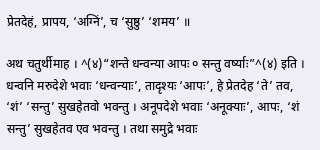प्रेतदेहं, प्रापय, ‘अग्निं’, च ‘सुष्ठु’ ‘शमय’ ॥

अथ चतुर्थीमाह । ^(४)“शन्ते धन्वन्‍या आपः ० सन्तु वर्ष्याः”^(४) इति । धन्वनि मरुदेशे भवाः ‘धन्वन्‍याः’, तादृश्यः ‘आपः’, हे प्रेतदेह ‘ते’ तव, ‘शं’ ‘सन्तु’ सुखहेतवो भवन्तु । अनूपदेशे भवाः ‘अनूक्याः’, आपः, ‘शं सन्तु’ सुखहेतव एव भवन्तु । तथा समुद्रे भवाः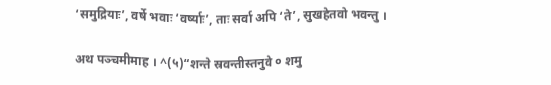‘समुद्रियाः’, वर्षे भवाः ‘वर्ष्याः’, ताः सर्वा अपि ‘ते’, सुखहेतवो भवन्तु ।

अथ पञ्चमीमाह । ^(५)“शन्ते स्रवन्तीस्तनुवे ० शमु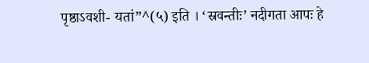पृष्ठाऽवशी- यतां”^(५) इति । ‘स्रवन्तीः’ नदीगता आपः हे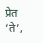प्रेत ‘ते’,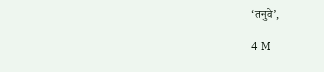‘तनुवे’,

4 M